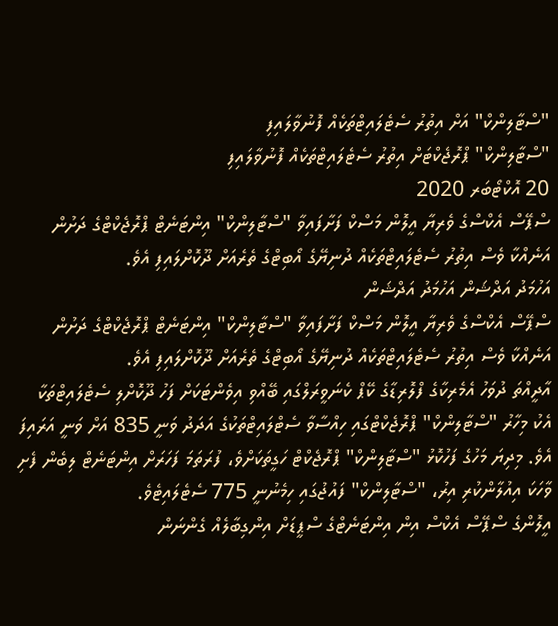"ސްޓާލިންކް" އަށް އިތުރު ސެޓެލައިޓްތަކެއް ފޮނުވާލައިފި
"ސްޓާލިންކް" ޕްރޮޖެކްޓަށް އިތުރު ސެޓެލައިޓްތަކެއް ފޮނުވާލައިފި
20 އޮކްޓޯބަރ 2020
ސްޕޭސް އެކްސްގެ ވެރިޔާ އީލޮން މަސްކް ފަށާފައިވާ "ސްޓާލިންކް" އިންޓަނެޓް ޕްރޮޖެކްޓްގެ ދަށުން އަނެއްކާ ވެސް އިތުރު ސެޓެލައިޓްތަކެއް ދުނިޔޭގެ އޯބިޓްގެ ތެރެއަށް ދޫކޮށްލައިފި އެވެ.
އަހުމަދު އަދްޝަން އަހުމަދު އަދްޝަން
ސްޕޭސް އެކްސްގެ ވެރިޔާ އީލޮން މަސްކް ފަށާފައިވާ "ސްޓާލިންކް" އިންޓަނެޓް ޕްރޮޖެކްޓްގެ ދަށުން އަނެއްކާ ވެސް އިތުރު ސެޓެލައިޓްތަކެއް ދުނިޔޭގެ އޯބިޓްގެ ތެރެއަށް ދޫކޮށްލައިފި އެވެ.
އާދީއްތަ ދުވަހު އެމެރިކާގެ ފްލޮރިޑާގެ ކޭޕް ކެނަވީރަލްގައި ބޭއްވި އިވެންޓަކަށް ފަހު ދޫކޮށްލި ސެޓެލައިޓްތަކާ އެކު މިހާރު "ސްޓާލިންކް" ޕްރޮޖެކްޓްގައި ހިއްސާވާ ސެޓްލައިޓްތަކުގެ އަދަދު ވަނީ 835 އަށް ވަނީ އަރައިފަ އެވެ. މިދިޔަ މަހުގެ ފަހުކޮޅު "ސްޓާލިންކް" ޕްރޮޖެކްޓް ހަގީތަކަށްވެ، ފުރަތަމަ ފަހަރަށް އިންޓަނެޓް ލިބެން ފެށި ވާހަކަ އިއުލާންކުރި އިރު، "ސްޓާލިންކް" ފައުޖުގައި ހިމެނުނީ 775 ސެޓެލައިޓެވެ.
އީލޮންގެ ސްޕޭސް އެކްސް އިން އިންޓަނެޓްގެ ސްޕީޑަށް އިންގިބާލެއް ގެންނަން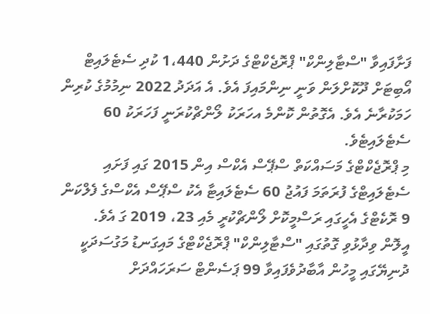ފަށާފައިވާ "ސްޓާލިންކް" ޕްރޮޖެކްޓްގެ ދަށުން 1،440 ކުދި ސެޓެލައިޓް އޯބިޓަށް ދޫކޮށްލަން ވަނީ ނިންމައިފަ އެވެ. އެ އަދަދު 2022 ނިމުމުގެ ކުރިން ހަމަކުރާނެ އެވެ. އެގޮތުން ކޮންމެ އހަރަކު ލޯންޗްކުރަނީ ފަހަރަކު 60 ސެޓެލައިޓެވެ.
މި ޕްރޮޖެކްޓްގެ މަސައްކަތް ސްޕޭސް އެކްސް އިން 2015 ގައި ފަށައި ސެޓެލައިޓްގެ ފުރަތަމަ ފައުޖު 60 ސެޓެލައިޓާ އެކު ސްޕޭސް އެކްސްގެ ފެލްކަން 9 ރޮކެޓްގެ އެހީގައި ރަސްމީކޮށް ލޯންޗްކުރީ މެއި 23، 2019 ގަ އެވެ.
އީލޮން ވިދާޅުވި ގޮތުގައި "ސްޓާލިންކް" ޕްރޮޖެކްޓްގެ މައިގަނޑު މަގުސަދަކީ ދުނިޔޭގައި މީހުން އާބާދުވެފައިވާ 99 ޕަސެންޓް ސަރަހައްދަށް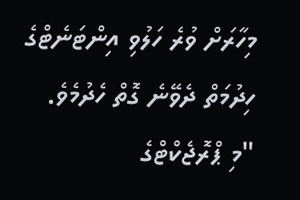މިހާރަށް ވުރެ ހަލުވި އިންޓަނެޓްގެ ހިދުމަތް ދެވޭނެ ގޮތް ހެދުމެވެ.
"މި ޕްރޮޖެކްޓްގެ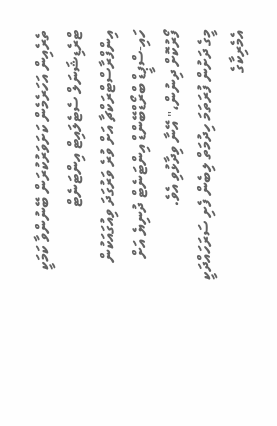ތެރެއިން އަހަރެމެން ކަށަވަރުކުރަން ބޭނުންވާ ކަމަކީ ޓްރެޑިޝަނަލް ސެޓެލައިޓް އިންޓަނެޓް އިންފްރާސްޓްރަކްޗާ އަށް ވުރެ ވަރުގަދަ ވިއުގައަކުން ހައި-ސްޕީޑް ބްރޯޑްބޭންޑް އިންޓަނެޓް ދުނިޔެ އަށް ފޯރުކޮށް ދިނުން،" އޭނާ ވިދާޅުވި އެވެ.
މީގެ ދަށުން ފުރަތަމަ ހިދުމަތް ލިބެން ފެށި ސަރަހައްދަކީ އެމެރިކާގެ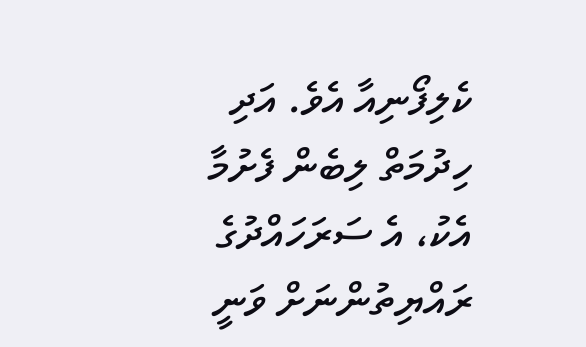ކެލިފޯނިއާ އެވެ. އަދި ހިދުމަތް ލިބެން ފެށުމާ އެކު، އެ ސަރަހައްދުގެ ރައްޔިތުންނަށް ވަނީ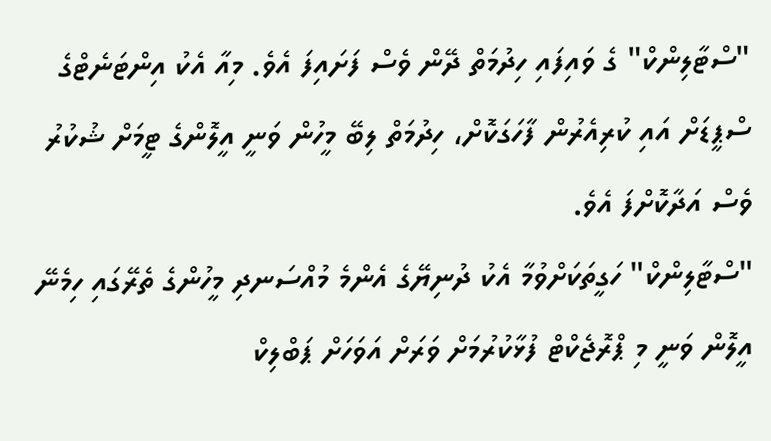"ސްޓާލިންކް" ގެ ވައިފައި ހިދުމަތް ދޭން ވެސް ފަށައިފަ އެވެ. މިއާ އެކު އިންޓަނެޓްގެ ސްޕީޑަށް އައި ކުރިއެރުން ފާހަގަކޮށް، ހިދުމަތް ލިބޭ މީހުން ވަނީ އީލޮންގެ ޓީމަށް ޝުކުރު ވެސް އަދާކޮށްފަ އެވެ.
"ސްޓާލިންކް" ހަގީތަކަށްވުމާ އެކު ދުނިޔޭގެ އެންމެ މުއްސަނދި މީހުންގެ ތެރޭގައި ހިމެނޭ އީލޮން ވަނީ މި ޕްރޮޖެކްޓް ފުޅާކުރުމަށް ވަރަށް އަވަހަށް ޕަބްލިކް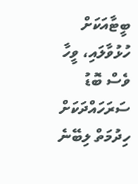ބީޓާއަކަށް ހުޅުވާލައި، ވީހާ ވެސް ބޮޑު ސަރަހައްދަކަށް ހިދުމަތް ލިބޭނެ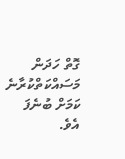ގޮތް ހަދަން މަސައްކަތްކުރާނެ ކަމަށް ބުނެފަ އެވެ.